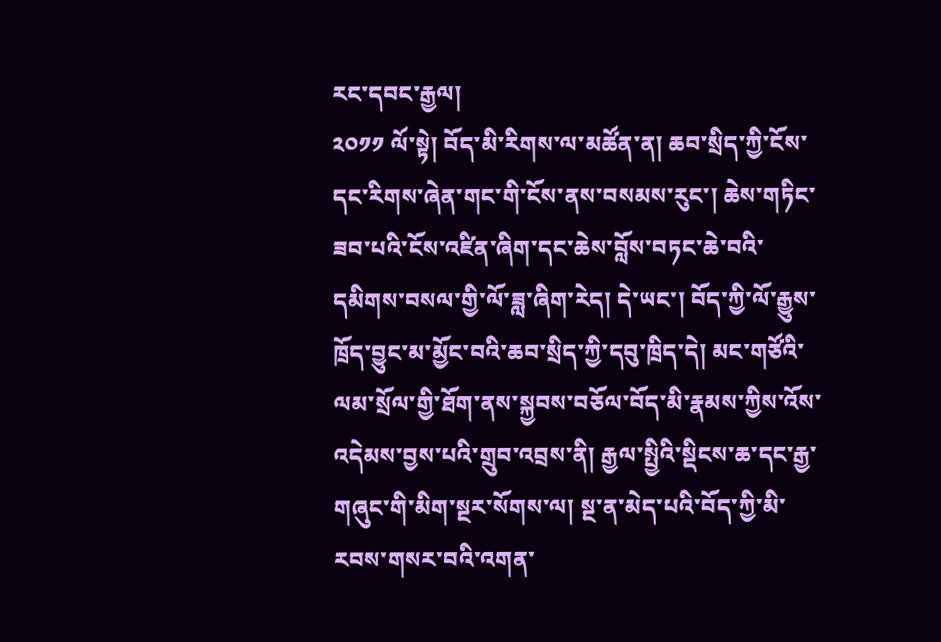རང་དབང་རྒྱལ།
༢༠༡༡ ལོ་སྟེ། བོད་མི་རིགས་ལ་མཚོན་ན། ཆབ་སྲིད་ཀྱི་ངོས་དང་རིགས་ཞེན་གང་གི་ངོས་ནས་བསམས་རུང་། ཆེས་གཏིང་ཟབ་པའི་ངོས་འཛིན་ཞིག་དང་ཆེས་བློས་བཏང་ཆེ་བའི་དམིགས་བསལ་གྱི་ལོ་ཟླ་ཞིག་རེད། དེ་ཡང་། བོད་ཀྱི་ལོ་རྒྱུས་ཁྲོད་བྱུང་མ་མྱོང་བའི་ཆབ་སྲིད་ཀྱི་དབུ་ཁྲིད་དེ། མང་གཙོའི་ལམ་སྲོལ་གྱི་ཐོག་ནས་སྐྱབས་བཅོལ་བོད་མི་རྣམས་ཀྱིས་འོས་འདེམས་བྱས་པའི་གྲུབ་འབྲས་ནི། རྒྱལ་སྤྱིའི་སྡིངས་ཆ་དང་རྒྱ་གཞུང་གི་མིག་སྔར་སོགས་ལ། སྔ་ན་མེད་པའི་བོད་ཀྱི་མི་རབས་གསར་བའི་འགན་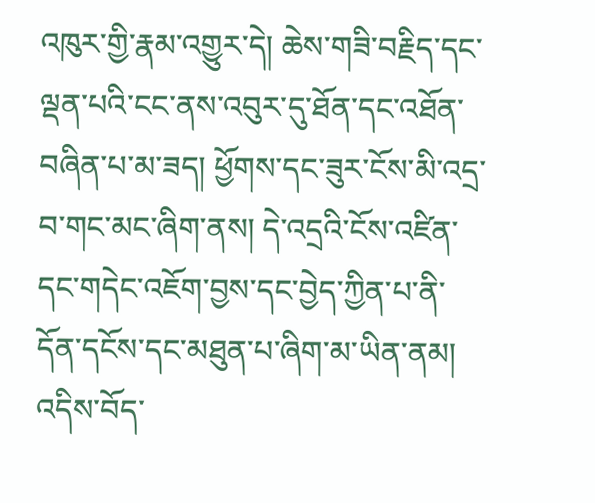འཁུར་གྱི་རྣམ་འགྱུར་དེ། ཆེས་གཟི་བརྗིད་དང་ལྡན་པའི་ངང་ནས་འབུར་དུ་ཐོན་དང་འཐོན་བཞིན་པ་མ་ཟད། ཕྱོགས་དང་ཟུར་ངོས་མི་འདྲ་བ་གང་མང་ཞིག་ནས། དེ་འདྲའི་ངོས་འཛིན་དང་གདེང་འཇོག་བྱས་དང་བྱེད་ཀྱིན་པ་ནི་དོན་དངོས་དང་མཐུན་པ་ཞིག་མ་ཡིན་ནམ། འདིས་བོད་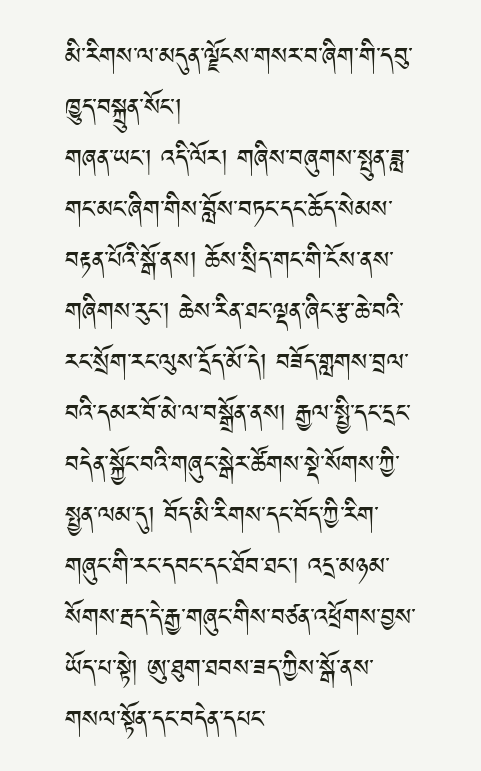མི་རིགས་ལ་མདུན་ལྗོངས་གསར་བ་ཞིག་གི་དབུ་ཁྱུད་བསྐྲུན་སོང་།
གཞན་ཡང་། འདི་ལོར། གཞིས་བཞུགས་སྤུན་ཟླ་གང་མང་ཞིག་གིས་བློས་བཏང་དང་ཆོད་སེམས་བརྟན་པོའི་སྒོ་ནས། ཆོས་སྲིད་གང་གི་ངོས་ནས་གཞིགས་རུང་། ཆེས་རིན་ཐང་ལྡན་ཞིང་རྩ་ཆེ་བའི་རང་སྲོག་རང་ལུས་དྲོད་མོ་དེ། བཟོད་གླགས་བྲལ་བའི་དམར་བོ་མེ་ལ་བསྒྲོན་ནས། རྒྱལ་སྤྱི་དང་དྲང་བདེན་སྐྱོང་བའི་གཞུང་སྒེར་ཚོགས་སྡེ་སོགས་ཀྱི་སྤྱན་ལམ་དུ། བོད་མི་རིགས་དང་བོད་ཀྱི་རིག་གཞུང་གི་རང་དབང་དང་ཐོབ་ཐང་། འདྲ་མཉམ་སོགས་རྦད་དེ་རྒྱ་གཞུང་གིས་བཙན་འཕྲོགས་བྱས་ཡོད་པ་སྟེ། ཨུ་ཐུག་ཐབས་ཟད་ཀྱིས་སྒོ་ནས་གསལ་སྟོན་དང་བདེན་དཔང་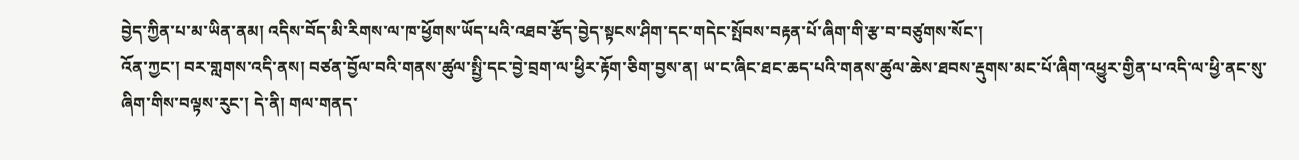བྱེད་ཀྱིན་པ་མ་ཡིན་ནམ། འདིས་བོད་མི་རིགས་ལ་ཁ་ཕྱོགས་ཡོད་པའི་འཐབ་རྩོད་བྱེད་སྟངས་ཤིག་དང་གདེང་སྤོབས་བརྟན་པོ་ཞིག་གི་རྩ་བ་བཙུགས་སོང་།
འོན་ཀྱང་། བར་གླགས་འདི་ནས། བཙན་བྱོལ་བའི་གནས་ཚུལ་སྤྱི་དང་བྱེ་བྲག་ལ་ཕྱིར་རྟོག་ཅིག་བྱས་ན། ཡ་ང་ཞིང་ཐང་ཆད་པའི་གནས་ཚུལ་ཆེས་ཐབས་རྡུགས་མང་པོ་ཞིག་འཕྱུར་གྱིན་པ་འདི་ལ་ཕྱི་ནང་སུ་ཞིག་གིས་བལྟས་རུང་། དེ་ནི། གལ་གནད་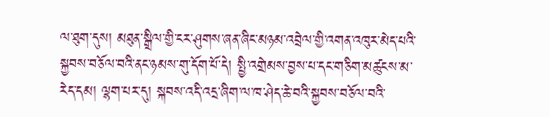ལ་ཐུག་དུས། མཐུན་སྒྲིལ་གྱི་ངར་ཤུགས་ཞན་ཞིང་མཉམ་འབྲེལ་གྱི་འགན་འཁུར་མེད་པའི་སྐྱབས་བཅོལ་བའི་ནང་ཉམས་གུ་དོག་པོ་དེ། སྤྱི་འགྲེམས་བྱས་པ་དང་གཅིག་མཚུངས་མ་རེད་དམ། ལྷག་པར་དུ། སྐབས་འདི་འདྲ་ཞིག་ལ་ཁ་ཤེད་ཆེ་བའི་སྐྱབས་བཅོལ་བའི་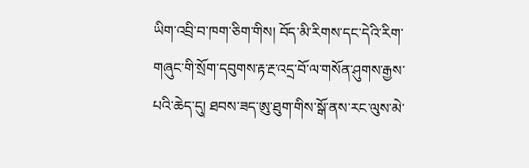ཡིག་འབྲི་བ་ཁག་ཅིག་གིས། བོད་མི་རིགས་དང་དེའི་རིག་གཞུང་གི་སྲོག་དབུགས་རྟ་རྔ་འདྲ་བོ་ལ་གསོན་ཤུགས་རྒྱས་པའི་ཆེད་དུ། ཐབས་ཟད་ཨུ་ཐུག་གིས་སྒོ་ནས་རང་ལུས་མེ་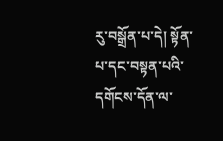རུ་བསྒྲོན་པ་དེ། སྟོན་པ་དང་བསྟན་པའི་དགོངས་དོན་ལ་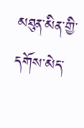མཐུན་མིན་གྱི་དགོས་མེད་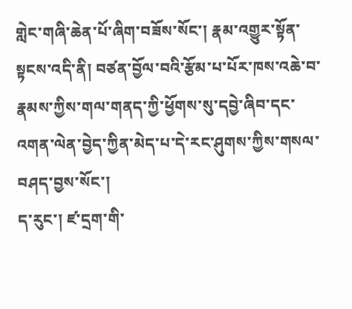གླེང་གཞི་ཆེན་པོ་ཞིག་བཟོས་སོང་། རྣམ་འགྱུར་སྟོན་སྟངས་འདི་ནི། བཙན་བྱོལ་བའི་རྩོམ་པ་པོར་ཁས་འཆེ་བ་རྣམས་ཀྱིས་གལ་གནད་ཀྱི་ཕྱོགས་སུ་དབྱེ་ཞིབ་དང་འགན་ལེན་བྱེད་ཀྱིན་མེད་པ་དེ་རང་ཤུགས་ཀྱིས་གསལ་བཤད་བྱས་སོང་།
ད་རུང་། ཛ་དྲག་གི་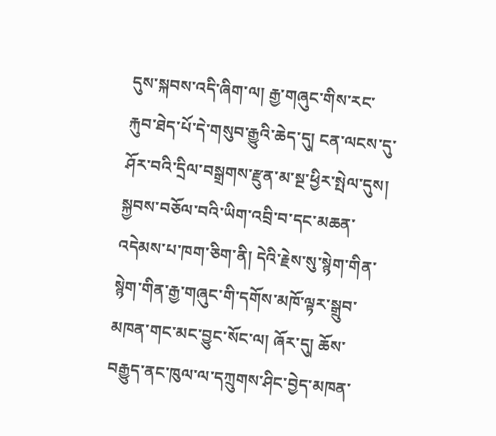དུས་སྐབས་འདི་ཞིག་ལ། རྒྱ་གཞུང་གིས་རང་རྐུབ་ཐེད་པོ་དེ་གསུབ་རྒྱུའི་ཆེད་དུ། ངན་ལངས་དུ་ཤོར་བའི་དྲིལ་བསྒྲགས་རྫུན་མ་སྔ་ཕྱིར་སྤེལ་དུས། སྐྱབས་བཅོལ་བའི་ཡིག་འབྲི་བ་དང་མཆན་འདེམས་པ་ཁག་ཅིག་ནི། དེའི་རྗེས་སུ་སྙེག་གིན་སྙེག་གིན་རྒྱ་གཞུང་གི་དགོས་མཁོ་ལྟར་སྒྲུབ་མཁན་གང་མང་བྱུང་སོང་ལ། ཞོར་དུ། ཆོས་བརྒྱུད་ནང་ཁུལ་ལ་དཀྲུགས་ཤིང་བྱེད་མཁན་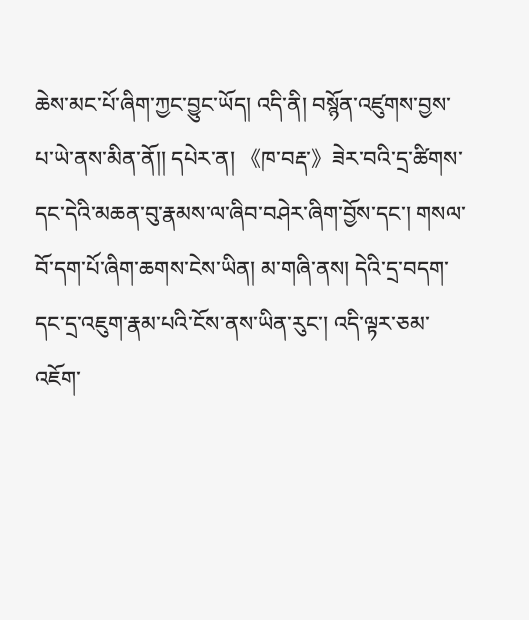ཆེས་མང་པོ་ཞིག་ཀྱང་བྱུང་ཡོད། འདི་ནི། བསྙོན་འཛུགས་བྱས་པ་ཡེ་ནས་མིན་ནོ།། དཔེར་ན། 《ཁ་བརྡ་》ཟེར་བའི་དྲ་ཚིགས་དང་དེའི་མཆན་བུ་རྣམས་ལ་ཞིབ་བཤེར་ཞིག་བྱོས་དང་། གསལ་བོ་དག་པོ་ཞིག་ཆགས་ངེས་ཡིན། མ་གཞི་ནས། དེའི་དྲ་བདག་དང་དྲ་འཇུག་རྣམ་པའི་ངོས་ནས་ཡིན་རུང་། འདི་ལྟར་ཅམ་འཇོག་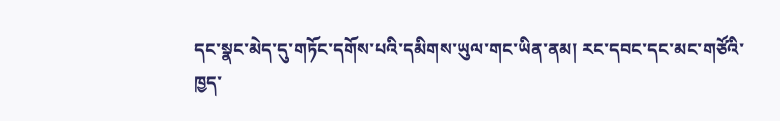དང་སྣང་མེད་དུ་གཏོང་དགོས་པའི་དམིགས་ཡུལ་གང་ཡིན་ནམ། རང་དབང་དང་མང་གཙོའི་ཁྱད་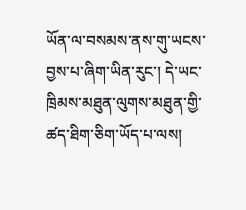ཡོན་ལ་བསམས་ནས་གུ་ཡངས་བྱས་པ་ཞིག་ཡིན་རུང་། དེ་ཡང་ཁྲིམས་མཐུན་ལུགས་མཐུན་གྱི་ཚད་ཐིག་ཅིག་ཡོད་པ་ལས།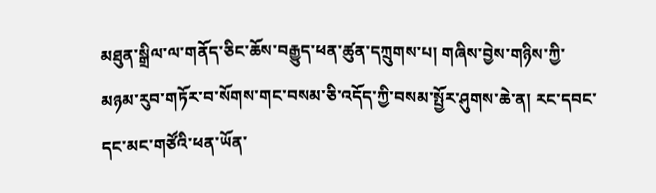མཐུན་སྒྲིལ་ལ་གནོད་ཅིང་ཆོས་བརྒྱུད་ཕན་ཚུན་དཀྲུགས་པ། གཞིས་བྱེས་གཉིས་ཀྱི་མཉམ་རུབ་གཏོར་བ་སོགས་གང་བསམ་ཅི་འདོད་ཀྱི་བསམ་སྤྱོར་ཤུགས་ཆེ་ན། རང་དབང་དང་མང་གཙོའི་ཕན་ཡོན་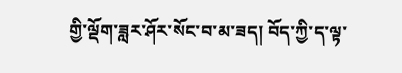གྱི་ལྡོག་ཟླར་ཤོར་སོང་བ་མ་ཟད། བོད་ཀྱི་ད་ལྟ་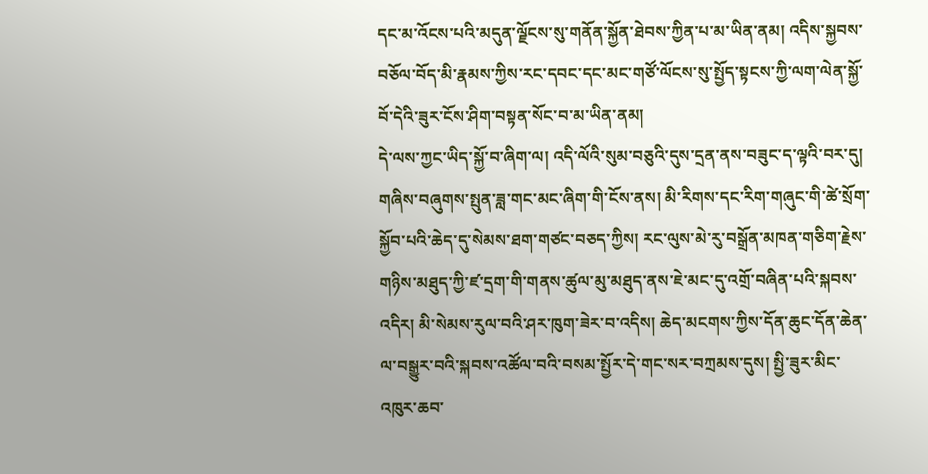དང་མ་འོངས་པའི་མདུན་ལྗོངས་སུ་གནོན་སྐྱོན་ཐེབས་ཀྱིན་པ་མ་ཡིན་ནམ། འདིས་སྐྱབས་བཅོལ་བོད་མི་རྣམས་ཀྱིས་རང་དབང་དང་མང་གཙོ་ལོངས་སུ་སྤྱོད་སྟངས་ཀྱི་ལག་ལེན་སྐྱོ་བོ་དེའི་ཟུར་ངོས་ཤིག་བསྟན་སོང་བ་མ་ཡིན་ནམ།
དེ་ལས་ཀྱང་ཡིད་སྐྱོ་བ་ཞིག་ལ། འདི་ལོའི་སུམ་བཅུའི་དུས་དྲན་ནས་བཟུང་ད་ལྟའི་བར་དུ། གཞིས་བཞུགས་སྤུན་ཟླ་གང་མང་ཞིག་གི་ངོས་ནས། མི་རིགས་དང་རིག་གཞུང་གི་ཚེ་སྲོག་སྐྱོབ་པའི་ཆེད་དུ་སེམས་ཐག་གཙང་བཅད་ཀྱིས། རང་ལུས་མེ་རུ་བསྒྲོན་མཁན་གཅིག་རྗེས་གཉིས་མཐུད་ཀྱི་ཛ་དྲག་གི་གནས་ཚུལ་མུ་མཐུད་ནས་ཇེ་མང་དུ་འགྲོ་བཞིན་པའི་སྐབས་འདིར། མི་སེམས་རུལ་བའི་ཤར་ཁུག་ཟེར་བ་འདིས། ཆེད་མངགས་ཀྱིས་དོན་ཆུང་དོན་ཆེན་ལ་བསྒྱུར་བའི་སྐབས་འཚོལ་བའི་བསམ་སྤྱོར་དེ་གང་སར་བཀྲམས་དུས། སྤྱི་ཟུར་མིང་འཁུར་ཆབ་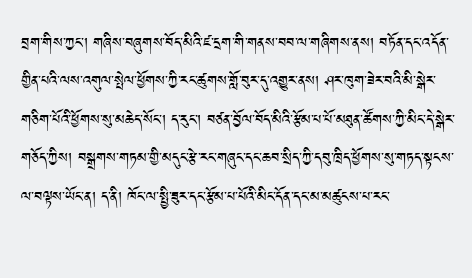བྲག་གིས་ཀྱང་། གཞིས་བཞུགས་བོད་མིའི་ཛ་དྲག་གི་གནས་བབ་ལ་གཞིགས་ནས། བཏོན་དང་འདོན་གྱིན་པའི་ལས་འགུལ་སྤེལ་ཕྱོགས་ཀྱི་རང་ཚུགས་གློ་བུར་དུ་འགྱུར་ནས། ཤར་ཁུག་ཟེར་བའི་མི་སྒེར་གཅིག་པོའི་ཕྱོགས་སུ་མཆེད་སོང་། ད་རུང་། བཙན་བྱོལ་བོད་མིའི་རྩོམ་པ་པོ་མཐུན་ཚོགས་ཀྱི་མིང་དེ་སྒེར་གཅོད་ཀྱིས། བསྒྲགས་གཏམ་གྱི་མདུང་རྩེ་རང་གཞུང་དང་ཆབ་སྲིད་ཀྱི་དབུ་ཁྲིད་ཕྱོགས་སུ་གཏད་སྟངས་ལ་བལྟས་ཡོང་ན། ད་ནི། ཁོང་ལ་སྤྱི་ཟུར་དང་རྩོམ་པ་པོའི་མིང་དོན་དང་མ་མཚུངས་པ་རང་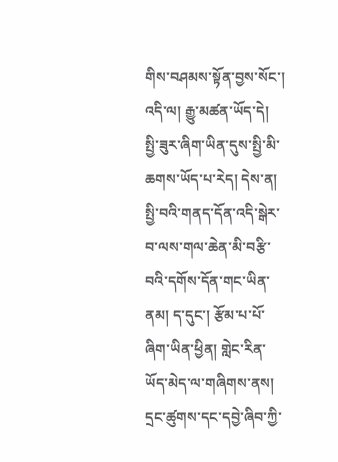གིས་བཤམས་སྟོན་བྱས་སོང་། འདི་ལ། རྒྱུ་མཚན་ཡོད་དེ། སྤྱི་ཟུར་ཞིག་ཡིན་དུས་སྤྱི་མི་ཆགས་ཡོད་པ་རེད། དེས་ན། སྤྱི་བའི་གནད་དོན་འདི་སྒེར་བ་ལས་གལ་ཆེན་མི་བརྩི་བའི་དགོས་དོན་གང་ཡིན་ནམ། ད་དུང་། རྩོམ་པ་པོ་ཞིག་ཡིན་ཕྱིན། གླེང་རིན་ཡོད་མེད་ལ་གཞིགས་ནས། དྲང་ཚུགས་དང་དབྱེ་ཞིབ་ཀྱི་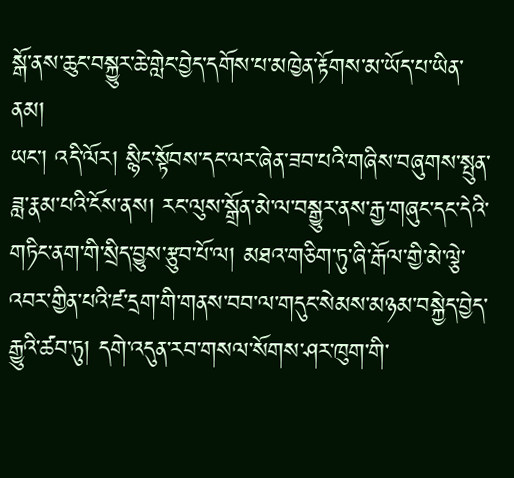སྒོ་ནས་ཆུང་བསྐྱུར་ཆེ་གླེང་བྱེད་དགོས་པ་མཁྱེན་རྟོགས་མ་ཡོད་པ་ཡིན་ནམ།
ཡང་། འདི་ལོར། སྙིང་སྟོབས་དང་ལར་ཞེན་ཟབ་པའི་གཞིས་བཞུགས་སྤུན་ཟླ་རྣམ་པའི་ངོས་ནས། རང་ལུས་སྒྲོན་མེ་ལ་བསྒྱུར་ནས་རྒྱ་གཞུང་དང་དེའི་གཏིང་ནག་གི་སྲིད་བྱུས་རྩུབ་པོ་ལ། མཐའ་གཅིག་ཏུ་ཞི་རྒོལ་གྱི་མེ་ལྕེ་འབར་གྱིན་པའི་ཛ་དྲག་གི་གནས་བབ་ལ་གདུང་སེམས་མཉམ་བསྐྱེད་བྱེད་རྒྱུའི་ཚབ་ཏུ། དགེ་འདུན་རབ་གསལ་སོགས་ཤར་ཁུག་གི་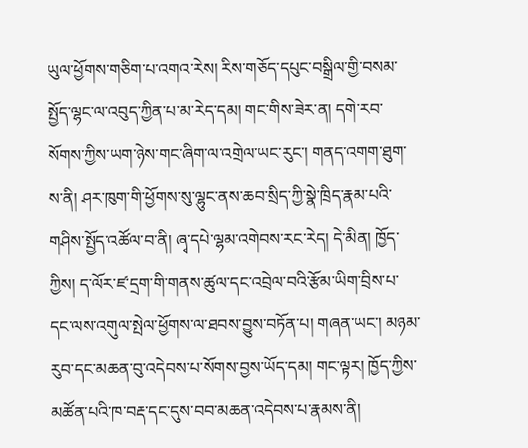ཡུལ་ཕྱོགས་གཅིག་པ་འགའ་རེས། རིས་གཅོད་དཔུང་བསྒྲིལ་གྱི་བསམ་སྤྱོད་ལྷང་ལ་འབུད་ཀྱིན་པ་མ་རེད་དམ། གང་གིས་ཟེར་ན། དགེ་རབ་སོགས་ཀྱིས་ཡག་ཉེས་གང་ཞིག་ལ་འགྲེལ་ཡང་རུང་། གནད་འགག་ཐུག་ས་ནི། ཤར་ཁུག་གི་ཕྱོགས་སུ་ལྷུང་ནས་ཆབ་སྲིད་ཀྱི་སྣེ་ཁྲིད་རྣམ་པའི་གཤིས་སྤྱོད་འཚོལ་བ་ནི། ཞྭ་དཔེ་ལྷམ་འགེབས་རང་རེད། དེ་མིན། ཁྱོད་ཀྱིས། ད་ལོར་ཛ་དྲག་གི་གནས་ཚུལ་དང་འབྲེལ་བའི་རྩོམ་ཡིག་བྲིས་པ་དང་ལས་འགུལ་སྤེལ་ཕྱོགས་ལ་ཐབས་བྱུས་བཏོན་པ། གཞན་ཡང་། མཉམ་རུབ་དང་མཆན་བུ་འདེབས་པ་སོགས་བྱས་ཡོད་དམ། གང་ལྟར། ཁྱོད་ཀྱིས་མཚོན་པའི་ཁ་བརྡ་དང་དུས་བབ་མཆན་འདེབས་པ་རྣམས་ནི།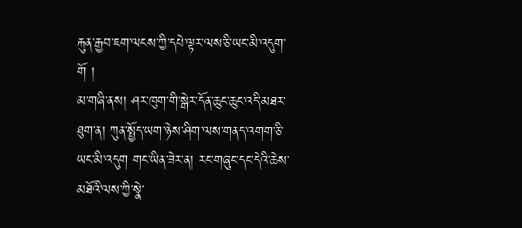རྐུན་རྒྱབ་ཇག་ལངས་ཀྱི་དཔེ་ལྟར་ལས་ཅི་ཡང་མི་འདུག་གོ །
མ་གཞི་ནས། ཤར་ཁུག་གི་སྒེར་དོན་ཆུང་ཆུང་འདི་མཐར་ཐུག་ན། ཀུན་སྤྱོད་ཡག་ཉེས་ཤིག་ལས་གནད་འགག་ཅི་ཡང་མི་འདུག གང་ཡིན་ཟེར་ན། རང་གཞུང་དང་དེའི་ཆེས་མཐོའི་ལས་ཀྱི་སྣེ་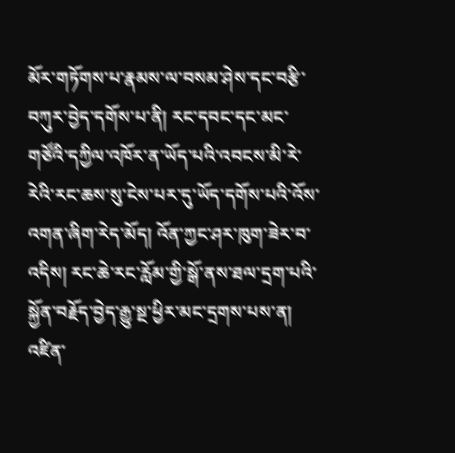མོར་གཏོགས་པ་རྣམས་ལ་བསམ་ཤེས་དང་བརྩི་བཀུར་བྱེད་དགོས་པ་ནི། རང་དབང་དང་མང་གཙོའི་དཀྱིལ་འཁོར་ན་ཡོད་པའི་འབངས་མི་རེ་རེའི་རང་ཆས་སུ་ངེས་པར་དུ་ཡོད་དགོས་པའི་འོས་འགན་ཞིག་རེད་མོད། འོན་ཀྱང་ཤར་ཁུག་ཟེར་བ་འདིས། རང་ཆེ་རང་རློམ་གྱི་སྒོ་ནས་ཐལ་དྲག་པའི་སྐྱོན་བརྗོད་བྱེད་རྒྱུ་སྔ་ཕྱིར་མང་དྲགས་པས་ན། འཛིན་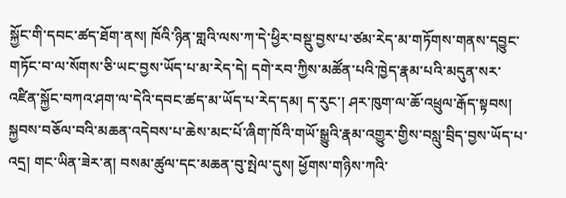སྐྱོང་གི་དབང་ཚད་ཐོག་ནས། ཁོའི་ཉིན་གླའི་ལས་ཀ་དེ་ཕྱིར་བསྡུ་བྱས་པ་ཙམ་རེད་མ་གཏོགས་གནས་དབྱུང་གཏོང་བ་ལ་སོགས་ཅི་ཡང་བྱས་ཡོད་པ་མ་རེད་དེ། དགེ་རབ་ཀྱིས་མཚོན་པའི་ཁྱེད་རྣམ་པའི་མདུན་སར་འཛིན་སྐྱོང་བཀའ་ཤག་ལ་དེའི་དབང་ཚད་མ་ཡོད་པ་རེད་དམ། ད་རུང་། ཤར་ཁུག་ལ་ཆོ་འཕྲུལ་རྒོད་སྟབས། སྐྱབས་བཅོལ་བའི་མཆན་འདེབས་པ་ཆེས་མང་པོ་ཞིག་ཁོའི་གཡོ་སྒྱུའི་རྣམ་འགྱུར་གྱིས་བསླུ་བྲིད་བྱས་ཡོད་པ་འདྲ། གང་ཡིན་ཟེར་ན། བསམ་ཚུལ་དང་མཆན་བུ་སྤེལ་དུས། ཕྱོགས་གཉིས་ཀའི་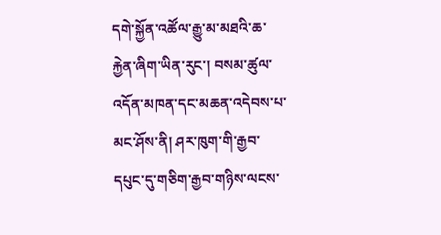དགེ་སྐྱོན་འཚོལ་རྒྱུ་མ་མཐའི་ཆ་རྐྱེན་ཞིག་ཡིན་རུང་། བསམ་ཚུལ་འདོན་མཁན་དང་མཆན་འདེབས་པ་མང་ཤོས་ནི། ཤར་ཁུག་གི་རྒྱབ་དཔུང་དུ་གཅིག་རྒྱབ་གཉིས་ལངས་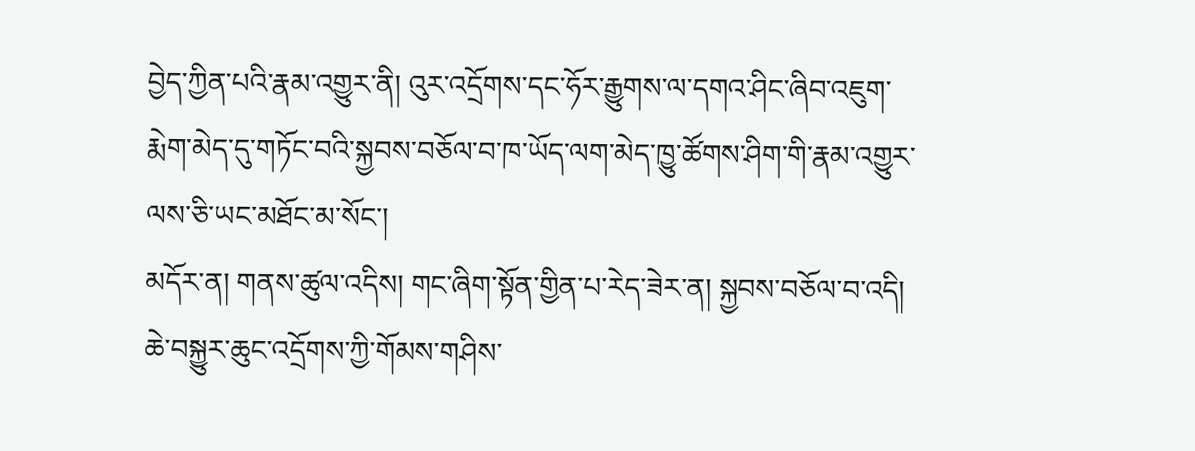བྱེད་ཀྱིན་པའི་རྣམ་འགྱུར་ནི། འུར་འདྲོགས་དང་ཧོར་རྒྱུགས་ལ་དགའ་ཤིང་ཞིབ་འཇུག་རྨེག་མེད་དུ་གཏོང་བའི་སྐྱབས་བཅོལ་བ་ཁ་ཡོད་ལག་མེད་ཁྱུ་ཚོགས་ཤིག་གི་རྣམ་འགྱུར་ལས་ཅི་ཡང་མཐོང་མ་སོང་།
མདོར་ན། གནས་ཚུལ་འདིས། གང་ཞིག་སྟོན་གྱིན་པ་རེད་ཟེར་ན། སྐྱབས་བཅོལ་བ་འདི། ཆེ་བསྐྱུར་ཆུང་འདྲོགས་ཀྱི་གོམས་གཤིས་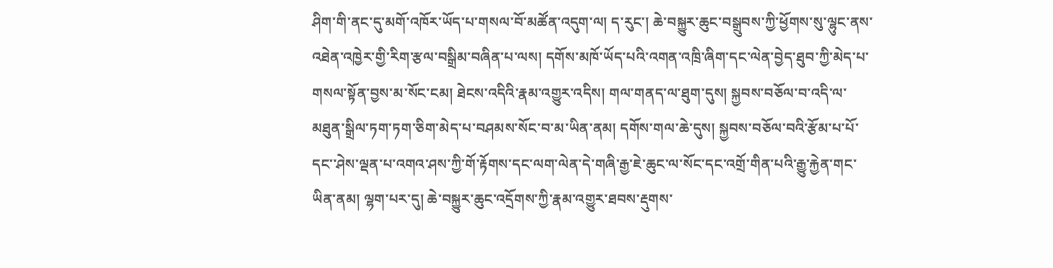ཤིག་གི་ནང་དུ་མགོ་འཁོར་ཡོད་པ་གསལ་བོ་མཚོན་འདུག་ལ། ད་རུང་། ཆེ་བསྐྱུར་ཆུང་བསྒྲུབས་ཀྱི་ཕྱོགས་སུ་ལྷུང་ནས་འཐེན་འཁྱེར་གྱི་རིག་རྩལ་བསྒྲིམ་བཞིན་པ་ལས། དགོས་མཁོ་ཡོད་པའི་འགན་འཁྲི་ཞིག་དང་ལེན་བྱེད་ཐུབ་ཀྱི་མེད་པ་གསལ་སྟོན་བྱས་མ་སོང་ངམ། ཐེངས་འདིའི་རྣམ་འགྱུར་འདིས། གལ་གནད་ལ་ཐུག་དུས། སྐྱབས་བཅོལ་བ་འདི་ལ་མཐུན་སྒྲིལ་ཏག་ཏག་ཅིག་མེད་པ་བཤམས་སོང་བ་མ་ཡིན་ནམ། དགོས་གལ་ཆེ་དུས། སྐྱབས་བཅོལ་བའི་རྩོམ་པ་པོ་དང་་ཤེས་ལྡན་པ་འགའ་ཤས་ཀྱི་གོ་རྟོགས་དང་ལག་ལེན་དེ་གཞི་རྒྱ་ཇེ་ཆུང་ལ་སོང་དང་འགྲོ་གིན་པའི་རྒྱུ་རྐྱེན་གང་ཡིན་ནམ། ལྷག་པར་དུ། ཆེ་བསྐྱུར་ཆུང་འདྲོགས་ཀྱི་རྣམ་འགྱུར་ཐབས་རྡུགས་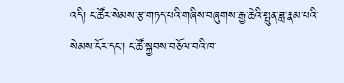འདི། ང་ཚོར་སེམས་རྩ་གཏད་པའི་གཞིས་བཞུགས་རྒྱ་ཆེའི་སྤུན་ཟླ་རྣམ་པའི་སེམས་ངོར་དང་། ང་ཚོ་སྐྱབས་བཅོལ་བའི་ཁ་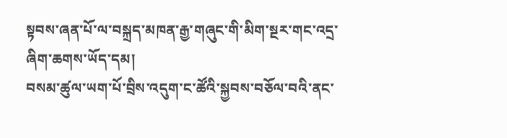སྟབས་ཞན་པོ་ལ་བསྐྲད་མཁན་རྒྱ་གཞུང་གི་མིག་སྔར་གང་འདྲ་ཞིག་ཆགས་ཡོད་དམ།
བསམ་ཚུལ་ཡག་པོ་བྲིས་འདུག་ང་ཚོའི་སྐྱབས་བཅོལ་བའི་ནང་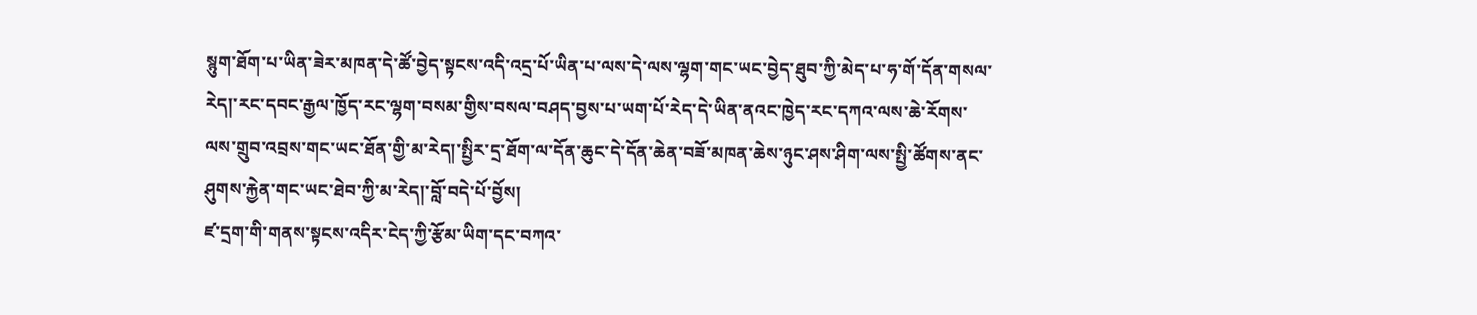སྙུག་ཐོག་པ་ཡིན་ཟེར་མཁན་དེ་ཚོ་བྱེད་སྟངས་འདི་འདྲ་པོ་ཡིན་པ་ལས་དེ་ལས་ལྷག་གང་ཡང་བྱེད་ཐུབ་ཀྱི་མེད་པ་ཧ་གོ་དོན་གསལ་རེད།་རང་དབང་རྒྱལ་ཁྱོད་རང་ལྷག་བསམ་གྱིས་བསལ་བཤད་བྱས་པ་ཡག་པོ་རེད་དེ་ཡིན་ནའང་ཁྱེད་རང་དཀའ་ལས་ཆེ་རོགས་ལས་གྲུབ་འབྲས་གང་ཡང་ཐོན་གྱི་མ་རེད།་སྤྱིར་དྲ་ཐོག་ལ་དོན་ཆུང་དེ་དོན་ཆེན་བཟོ་མཁན་ཆེས་ཉུང་ཤས་ཤིག་ལས་སྤྱི་ཚོགས་ནང་ཤུགས་རྐྱེན་གང་ཡང་ཐེབ་ཀྱི་མ་རེད།་བློ་བདེ་པོ་བྱོས།
ཛ་དྲག་གི་གནས་སྟངས་འདིར་ངེད་ཀྱི་རྩོམ་ཡིག་དང་བཀའ་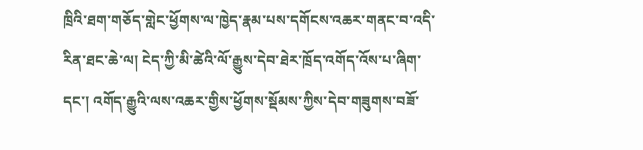ཁྲིའི་ཐག་གཅོད་གླེང་ཕྱོགས་ལ་ཁྱེད་རྣམ་པས་དགོངས་འཆར་གནང་བ་འདི་རིན་ཐང་ཆེ་ལ། ངེད་ཀྱི་མི་ཚེའི་ལོ་རྒྱུས་དེབ་ཐེར་ཁྲོད་འགོད་འོས་པ་ཞིག་དང་། འགོད་རྒྱུའི་ལས་འཆར་གྱིས་ཕྱོགས་སྡོམས་ཀྱིས་དེབ་གཟུགས་བཟོ་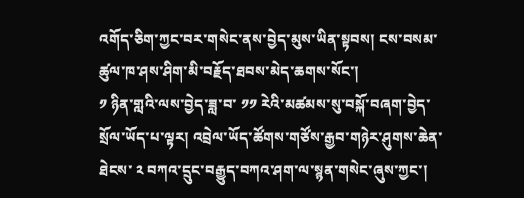འགོད་ཅིག་ཀྱང་བར་གསེང་ནས་བྱེད་མུས་ཡིན་སྟབས། ངས་བསམ་ཚུལ་ཁ་ཤས་ཤིག་མི་བརྗོད་ཐབས་མེད་ཆགས་སོང་།
༡ ཉིན་གླའི་ལས་བྱེད་ཟླ་བ་ ༡༡ རེའི་མཚམས་སུ་བསྐོ་བཞག་བྱེད་སྲོལ་ཡོད་པ་ལྟར། འབྲེལ་ཡོད་ཚོགས་གཙོས་རྒྱབ་གཉེར་ཤུགས་ཆེན་ཐེངས་ ༢ བཀའ་དྲུང་བརྒྱུད་བཀའ་ཤག་ལ་སྙན་གསེང་ཞུས་ཀྱང་།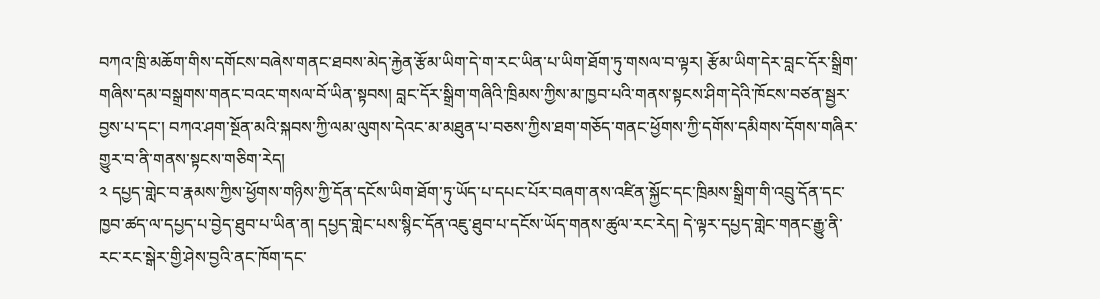བཀའ་ཁྲི་མཆོག་གིས་དགོངས་བཞེས་གནང་ཐབས་མེད་རྐྱེན་རྩོམ་ཡིག་དེ་ག་རང་ཡིན་པ་ཡིག་ཐོག་ཏུ་གསལ་བ་ལྟར། རྩོམ་ཡིག་དེར་བླང་དོར་སྒྲིག་གཞིས་དམ་བསྒྲགས་གནང་བའང་གསལ་བོ་ཡིན་སྟབས། བླང་དོར་སྒྲིག་གཞིའི་ཁྲིམས་ཀྱིས་མ་ཁྱབ་པའི་གནས་སྟངས་ཤིག་དེའི་ཁོངས་བཙན་སྦྱར་བྱས་པ་དང་། བཀའ་ཤག་སྔོན་མའི་སྐབས་ཀྱི་ལམ་ལུགས་དེའང་མ་མཐུན་པ་བཅས་ཀྱིས་ཐག་གཅོད་གནང་ཕྱོགས་ཀྱི་དགོས་དམིགས་དོགས་གཞིར་གྱུར་བ་ནི་གནས་སྟངས་གཅིག་རེད།
༢ དཔྱད་གླེང་བ་རྣམས་ཀྱིས་ཕྱོགས་གཉིས་ཀྱི་དོན་དངོས་ཡིག་ཐོག་ཏུ་ཡོད་པ་དཔང་པོར་བཞག་ནས་འཛིན་སྐྱོང་དང་ཁྲིམས་སྒྲིག་གི་འབྲུ་དོན་དང་ཁྱབ་ཚད་ལ་དཔྱད་པ་བྱེད་ཐུབ་པ་ཡིན་ན། དཔྱད་གླེང་པས་སྙིང་དོན་འཇུ་ཐུབ་པ་དངོས་ཡོད་གནས་ཚུལ་རང་རེད། དེ་ལྟར་དཔྱད་གླེང་གནང་རྒྱུ་ནི་རང་རང་སྒེར་གྱི་ཤེས་བྱའི་ནང་ཁོག་དང་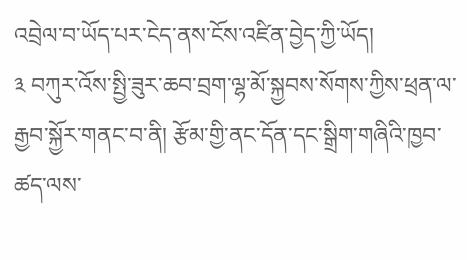འབྲེལ་བ་ཡོད་པར་ངེད་ནས་ངོས་འཛིན་བྱེད་ཀྱི་ཡོད།
༣ བཀུར་འོས་སྤྱི་ཟུར་ཆབ་བྲག་ལྷ་མོ་སྐྱབས་སོགས་ཀྱིས་ཕྲན་ལ་རྒྱབ་སྐྱོར་གནང་བ་ནི། རྩོམ་གྱི་ནང་དོན་དང་སྒྲིག་གཞིའི་ཁྱབ་ཚད་ལས་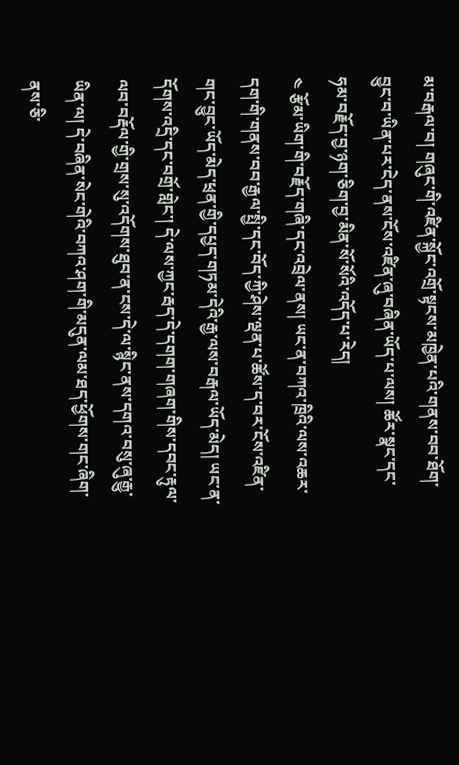མ་བརྒལ་བ། གཞུང་གི་འཛིན་སྐྱོང་འགྲོ་སྟངས་མཁྱེན་པའི་གནས་བབ་ཐོག་བྱུང་བ་ཡིན་པར་ངེད་ནས་ངོས་འཛིན་ཞུ་བཞིན་ཡོད་པ་ལས། ཚོར་སྣང་དང་ཧམ་བརྗོད་བྱ་ཉག་ཅིག་བྱ་མིན་སོ་སོའི་འདོད་པ་རེད།
༤ རྩོམ་ཡིག་གི་བརྗོད་གཞི་དང་འབྲེལ་ནས། ཡང་ན་བཀའ་ཁྲིའི་ལས་འཆར་དག་གི་གནས་བབ་རྒྱལ་སྤྱི་དང་བོད་ཀྱི་ཤེས་ལྡན་པ་ཚོས་ད་བར་ངོས་འཛིན་གང་བྱུང་ཡོད་མེད་ཕྲན་གྱི་དཔྱད་གཏམ་དེའི་རྒྱ་ལས་བརྒལ་ཡོད་མེད། ཡང་ན་དོགས་འདྲི་དང་བགྲོ་གླེང་། དེ་ལས་ཀྱང་རྦད་དེ་དགག་གཞག་གིས་དབང་རྟུལ་ལབ་བརྡོལ་གྱི་གྲས་སུ་འདོགས་ཐུབ་ན་ངས་དེ་ལ་སྙིང་ནས་དགའ་བསུ་ཞུ་རྒྱུ་ཡིན་ལ། དེ་བཞིན་སེང་གེའི་བཀའ་ཤག་གི་མདུན་ལམ་ཐད་ཕྱོགས་གང་ཞིག་ནས་ཅི་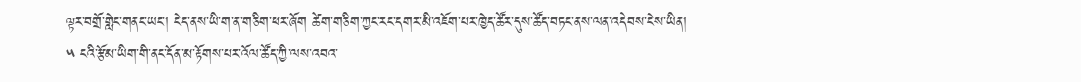ལྟར་བགྲོ་གླེང་གནང་ཡང་། ངེད་ནས་ཡི་ག་ན་གཅིག་ཕར་ཞོག ཚེག་གཅིག་ཀྱང་རང་དགར་མི་འཇོག་པར་ཁྱེད་ཚོར་དུས་ཚོད་བཏང་ནས་ལན་འདེབས་ངེས་ཡིན།
༥ ངའི་རྩོམ་ཡིག་གི་ནང་དོན་མ་རྟོགས་པར་འོལ་ཚོད་ཀྱི་ལས་འབའ་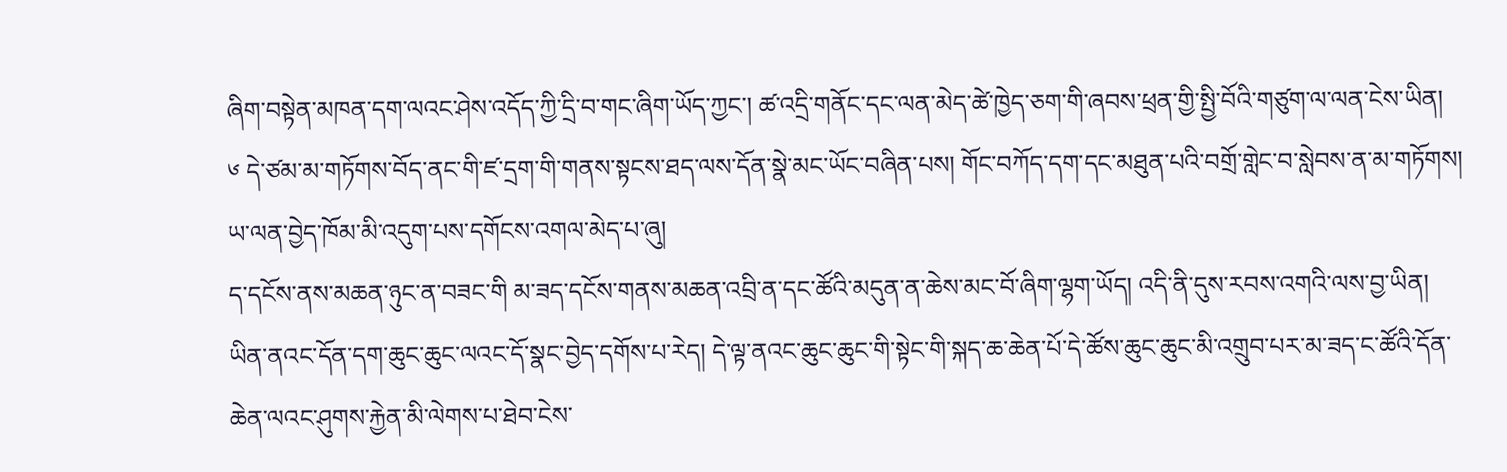ཞིག་བསྟེན་མཁན་དག་ལའང་ཤེས་འདོད་ཀྱི་དྲི་བ་གང་ཞིག་ཡོད་ཀྱང་། ཚ་འདྲི་གནོང་དང་ལན་མེད་ཚེ་ཁྱེད་ཅག་གི་ཞབས་ཕྲན་གྱི་སྤྱི་བོའི་གཙུག་ལ་ལན་ངེས་ཡིན།
༦ དེ་ཙམ་མ་གཏོགས་བོད་ནང་གི་ཛ་དྲག་གི་གནས་སྟངས་ཐད་ལས་དོན་སྣེ་མང་ཡོང་བཞིན་པས། གོང་བཀོད་དག་དང་མཐུན་པའི་བགྲོ་གླེང་བ་སླེབས་ན་མ་གཏོགས། ཡ་ལན་བྱེད་ཁོམ་མི་འདུག་པས་དགོངས་འགལ་མེད་པ་ཞུ།
ད་དངོས་ནས་མཆན་ཉུང་ན་བཟང་གི མ་ཟད་དངོས་གནས་མཆན་འབྲི་ན་དང་ཚོའི་མདུན་ན་ཆེས་མང་བོ་ཞིག་ལྷག་ཡོད། འདི་ནི་དུས་རབས་འགའི་ལས་བྱ་ཡིན། ཡིན་ནའང་དོན་དག་ཆུང་ཆུང་ལའང་དོ་སྣང་བྱེད་དགོས་པ་རེད། དེ་ལྟ་ནའང་ཆུང་ཆུང་གི་སྟེང་གི་སྐད་ཆ་ཆེན་པོ་དེ་ཚོས་ཆུང་ཆུང་མི་འགྲུབ་པར་མ་ཟད་ང་ཚོའི་དོན་ཆེན་ལའང་ཤུགས་རྐྱེན་མི་ལེགས་པ་ཐེབ་ངེས་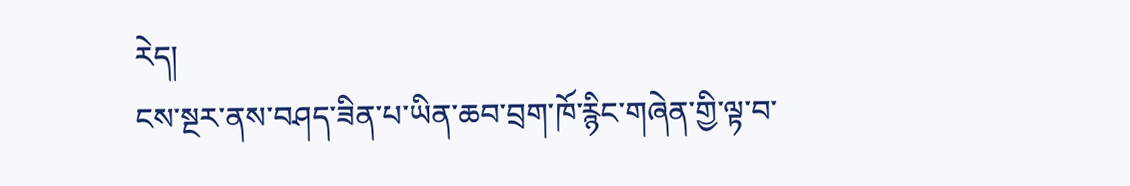རེད།
ངས་སྔར་ནས་བཤད་ཟིན་པ་ཡིན་ཆབ་བྲག་ཁོ་རྙིང་གཞེན་གྱི་ལྟ་བ་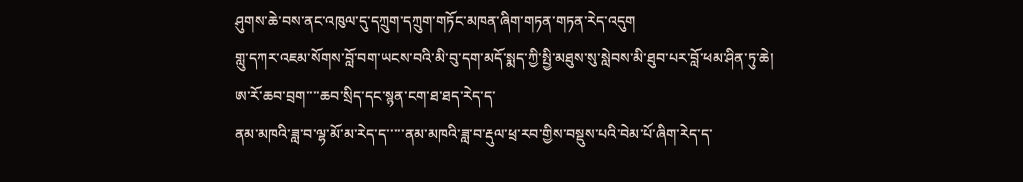ཤུགས་ཆེ་བས་ནང་འཁུལ་དུ་དཀྲུག་དཀྲུག་གཏོང་མཁན་ཞིག་གཏན་གཏན་རེད་འདུག
གླུ་དཀར་འཇམ་སོགས་བློ་བག་ཡངས་བའི་མི་བུ་དག་མདོ་སྨད་ཀྱི་སྤྱི་མཐུས་སུ་སླེབས་མི་ཐུབ་པར་བློ་ཕམ་ཤིན་ཏུ་ཆེ།
ཨ་རོ་ཆབ་བྲག་་་་ཆབ་སྲིད་དང་སྙན་ངག་ཐ་ཐད་རེད་ད་
ནམ་མཁའི་ཟླ་བ་ལྷ་མོ་མ་རེད་ད་་་་་ནམ་མཁའི་ཟླ་བ་རྡུལ་ཕྲ་རབ་གྱིས་བསྡུས་པའི་བེམ་པོ་ཞིག་རེད་ད་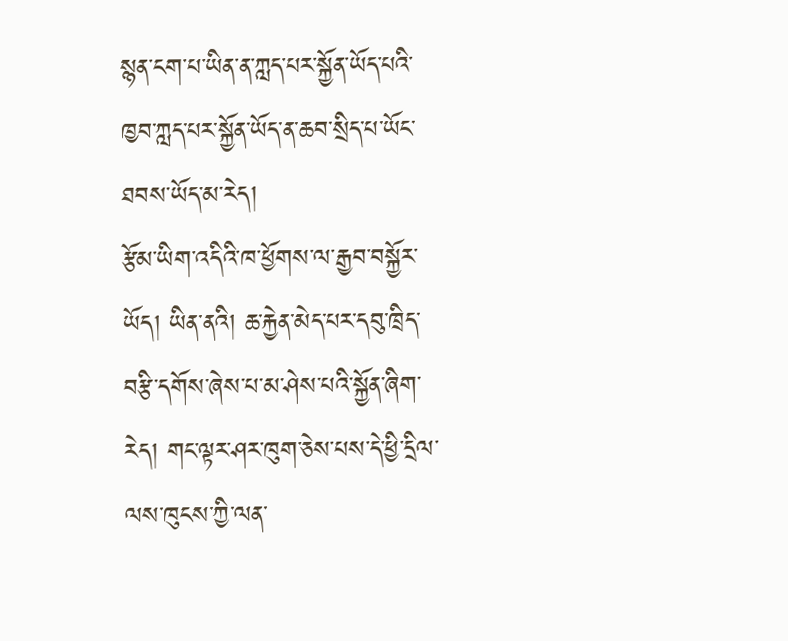སྙན་ངག་པ་ཡིན་ན་ཀླད་པར་སྐྱོན་ཡོད་པའི་ཁྱབ་ཀླད་པར་སྐྱོན་ཡོད་ན་ཆབ་སྲིད་པ་ཡོང་ཐབས་ཡོད་མ་རེད།
རྩོམ་ཡིག་འདིའི་ཁ་ཕྱོགས་ལ་རྒྱབ་བསྐྱོར་ཡོད། ཡིན་ནའི། ཆ་རྐྱེན་མེད་པར་དབུ་ཁྲིད་བརྩི་དགོས་ཞེས་པ་མ་ཤེས་པའི་སྐྱོན་ཞིག་རེད། གང་ལྟར་ཤར་ཁུག་ཅེས་པས་དེ་ཕྱི་དྲིལ་ལས་ཁུངས་ཀྱི་ལན་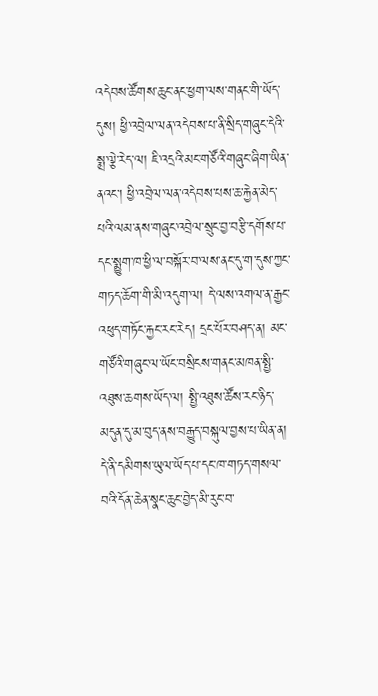འདེབས་ཚོགས་ཆུང་ནང་ཕྱག་ལས་གནང་གི་ཡོད་དུས། ཕྱི་འབྲེལ་ལན་འདེབས་པ་ནི་སྲིད་གཞུང་དེའི་སྨྲ་ལྕེ་རེད་ལ། ཇི་འདྲའི་མང་གཙོའི་གཞུང་ཞིག་ཡིན་ནའང་། ཕྱི་འབྲེལ་ལན་འདེབས་པས་ཆ་རྐྱེན་མེད་པའི་ལམ་ནས་གཞུང་འབྲེལ་སྲུང་བྱ་བརྩི་དགོས་པ་དང་སྨྱུག་ཁ་ཕྱི་ལ་བསྐོར་བ་ལས་ནང་དུ་ག་དུས་ཀྱང་གཏད་ཆོག་གི་མི་འདུག་ལ། དེ་ལས་འགལ་ན་རྒྱང་འཕུད་གཏོང་རྐྱང་རང་རེད། དྲང་པོར་བཤད་ན། མང་གཙོའི་གཞུང་ལ་ཡོང་བསྲིངས་གནང་མཁན་སྤྱི་འཐུས་ཆགས་ཡོད་ལ། སྤྱི་འཐུས་ཚོས་རང་ཉིད་མདུན་དུ་མ་བུད་ནས་བརྒྱུད་བསྐུལ་བྱས་པ་ཡིན་ན། དེ་ནི་དམིགས་ཡུལ་ཡོད་པ་དང་ཁ་གཏད་གསལ་བའི་དོན་ཆེན་སྣང་ཆུང་བྱེད་མི་རུང་བ་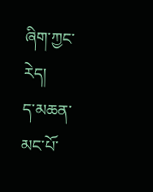ཞིག་ཀྱང་རེད།
ད་མཆན་མང་པོ་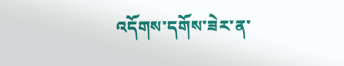འདོགས་དགོས་ཟེར་ན་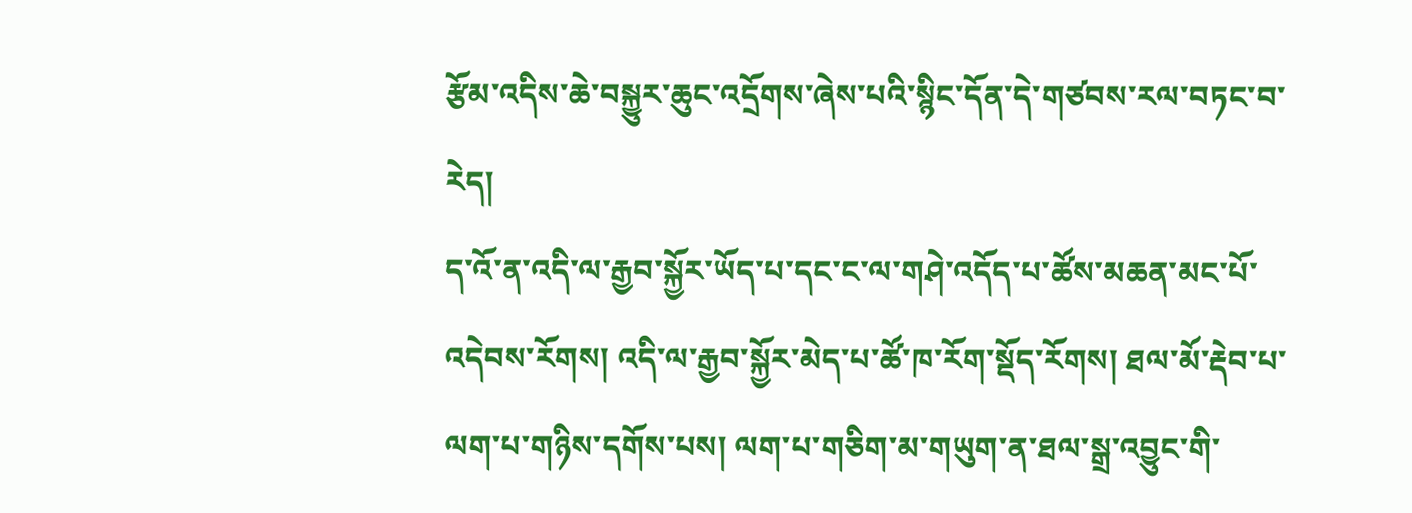རྩོམ་འདིས་ཆེ་བསྐྱུར་ཆུང་འདྲོགས་ཞེས་པའི་སྙིང་དོན་དེ་གཙབས་རལ་བཏང་བ་རེད།
ད་འོ་ན་འདི་ལ་རྒྱབ་སྐྱོར་ཡོད་པ་དང་ང་ལ་གཤེ་འདོད་པ་ཚོས་མཆན་མང་པོ་འདེབས་རོགས། འདི་ལ་རྒྱབ་སྐྱོར་མེད་པ་ཚོ་ཁ་རོག་སྡོད་རོགས། ཐལ་མོ་རྡེབ་པ་ལག་པ་གཉིས་དགོས་པས། ལག་པ་གཅིག་མ་གཡུག་ན་ཐལ་སྒྲ་འབྱུང་གི་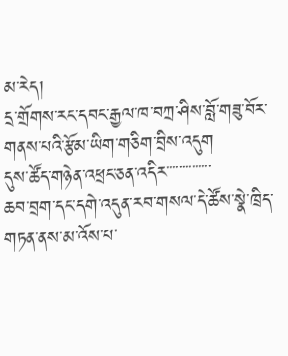མ་རེད།
དྲ་གྲོགས་རང་དབང་རྒྱལ་ཁ་བཀྲ་ཤིས་བློ་གཟུ་བོར་གནས་པའི་རྩོམ་ཡིག་གཅིག་བྲིས་འདུག
དུས་ཚོད་གཉེན་འཕྲང་ཅན་འདིར་་་་་་་་་་་་་་
ཆབ་བྲག་དང་དགེ་འདུན་རབ་གསལ་དེ་ཚོས་སྣེ་ཁྲིད་གཏན་ནས་མ་འོས་པ་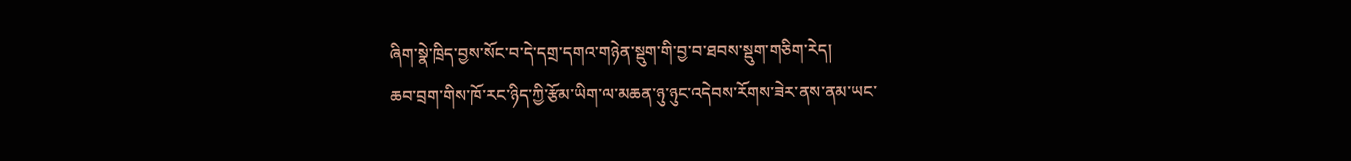ཞིག་སྣེ་ཁྲིད་བྱས་སོང་བ་དེ་དགྲ་དགའ་གཉེན་སྡུག་གི་བྱ་བ་ཐབས་སྡུག་གཅིག་རེད།
ཆབ་བྲག་གིས་ཁོ་རང་ཉིད་ཀྱི་རྩོམ་ཡིག་ལ་མཆན་ཉུ་ཉུང་འདེབས་རོགས་ཟེར་ནས་ནམ་ཡང་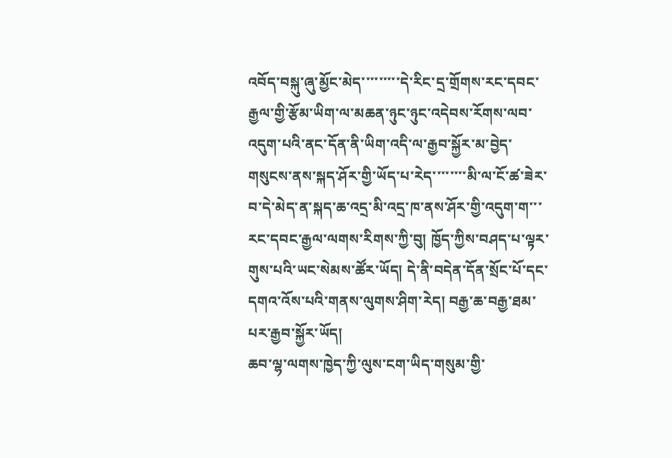འབོད་བསྐུ་ཞུ་མྱོང་མེད་་་་་་་་་དེ་རིང་དྲ་གྲོགས་རང་དབང་རྒྱལ་གྱི་རྩོམ་ཡིག་ལ་མཆན་ཉུང་ཉུང་འདེབས་རོགས་ལབ་འདུག་པའི་ནང་དོན་ནི་ཡིག་འདི་ལ་རྒྱབ་སྐྱོར་མ་བྱེད་གསུངས་ནས་སྐད་ཤོར་གྱི་ཡོད་པ་རེད་་་་་་་་མི་ལ་ངོ་ཚ་ཟེར་བ་དེ་མེད་ན་སྐད་ཆ་འདྲ་མི་འདྲ་ཁ་ནས་ཤོར་གྱི་འདུག་ག་་་
རང་དབང་རྒྱལ་ལགས་རིགས་ཀྱི་བུ། ཁྱོད་ཀྱིས་བཤད་པ་ལྟར་གུས་པའི་ཡང་སེམས་ཚོར་ཡོད། དེ་ནི་བདེན་དོན་སྲོང་པོ་དང་དགའ་འོས་པའི་གནས་ལུགས་ཤིག་རེད། བརྒྱ་ཆ་བརྒྱ་ཐམ་པར་རྒྱབ་སྐྱོར་ཡོད།
ཆབ་ལྷ་ལགས་ཁྱེད་ཀྱི་ལུས་ངག་ཡིད་གསུམ་གྱི་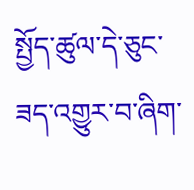སྤྱོད་ཚུལ་དེ་ཅུང་ཟད་འགྱུར་བ་ཞིག་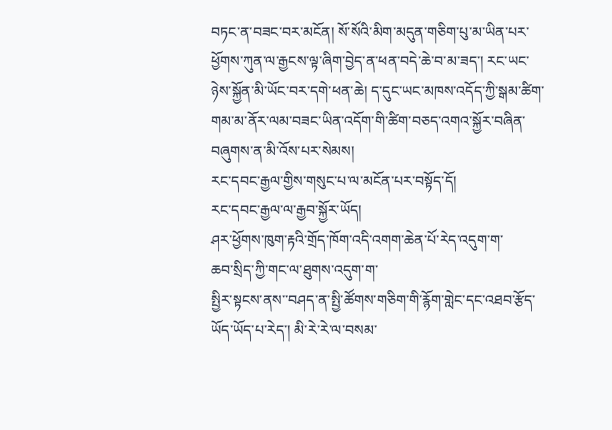བཏང་ན་བཟང་བར་མངོན། སོ་སོའི་མིག་མདུན་གཅིག་པུ་མ་ཡིན་པར་ཕྱོགས་ཀུན་ལ་རྒྱངས་ལྟ་ཞིག་བྱེད་ན་ཕན་བདེ་ཆེ་བ་མ་ཟད་། རང་ཡང་ཉེས་སྐྱོན་མི་ཡོང་བར་དགེ་ཕན་ཆེ། ད་དུང་ཡང་མཁས་འདོད་ཀྱི་སྒམ་ཚིག་གམ་མ་ནོར་ལམ་བཟང་ཡིན་འདོག་གི་ཚིག་བཅད་འགའ་སྐྱོར་བཞིན་བཞུགས་ན་མི་འོས་པར་སེམས།
རང་དབང་རྒྱལ་གྱིས་གསུང་པ་ལ་མངོན་པར་བསྟོད་དོ།
རང་དབང་རྒྱལ་ལ་རྒྱབ་སྐྱོར་ཡོད།
ཤར་ཕྱོགས་ཁུག་རྟའི་གྲོད་ཁོག་འདི་འགག་ཆེན་པོ་རེད་འདུག་ག་
ཆབ་སྲིད་ཀྱི་གང་ལ་ཐུགས་འདུག་ག་
སྤྱིར་སྟངས་ནས་་བཤད་ན་སྤྱི་ཚོགས་གཅིག་གི་རྙོག་གླེང་དང་འཐབ་རྩོད་ཡོད་ཡོད་པ་རེད་། མི་རེ་རེ་ལ་བསམ་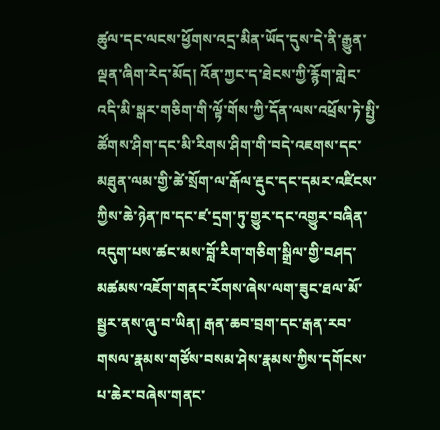ཚུལ་དང་ལངས་ཕྱོགས་འདྲ་མིན་ཡོད་དུས་དེ་ནི་རྒྱུན་ལྡན་ཞིག་རེད་མོད། འོན་ཀྱང་ད་ཐེངས་ཀྱི་རྙོག་གླེང་འདི་མི་སྒར་གཅིག་གི་ལྟོ་གོས་ཀྱི་དོན་ལས་འཕྲོས་ཏེ་སྤྱི་ཚོགས་ཤིག་དང་མི་རིགས་ཤིག་གི་བདེ་འཇགས་དང་མཐུན་ལམ་གྱི་ཚེ་སྲོག་ལ་རྒོལ་རྡུང་དང་དམར་འཛིངས་ཀྱིས་ཆེ་ཉེན་ཁ་དང་ཛ་དྲག་ཏུ་གྱུར་དང་འགྱུར་བཞིན་འདུག་པས་ཚང་མས་བློ་རིག་གཅིག་སྒྲིལ་གྱི་བཤད་མཚམས་འཇོག་གནང་རོགས་ཞེས་ལག་ཟུང་ཐལ་མོ་སྦྱར་ནས་ཞུ་བ་ཡིན། རྒན་ཆབ་བྲག་དང་རྒན་རབ་གསལ་རྣམས་གཙོས་བསམ་ཤེས་རྣམས་ཀྱིས་དགོངས་པ་ཆེར་བཞེས་གནང་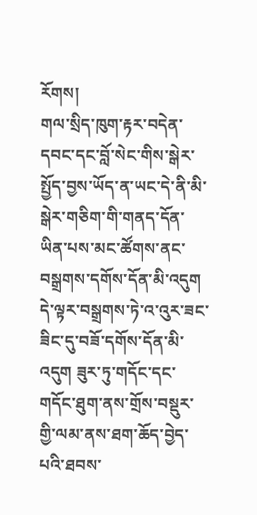རོགས།
གལ་སྲིད་ཁུག་རྟར་བདེན་དབང་དང་བློ་སེང་གིས་སྒེར་སྤྱོད་བྱས་ཡོད་ན་ཡང་དེ་ནི་མི་སྒེར་གཅིག་གི་གནད་དོན་ཡིན་པས་མང་ཚོགས་ནང་བསྒྲགས་དགོས་དོན་མི་འདུག དེ་ལྟར་བསྒྲགས་ཏེ་འ་འུར་ཟང་ཟིང་དུ་བཟོ་དགོས་དོན་མི་འདུག ཟུར་ཏུ་གདོང་དང་གདོང་ཐུག་ནས་གྲོས་བསྡུར་གྱི་ལམ་ནས་ཐག་ཆོད་བྱེད་པའི་ཐབས་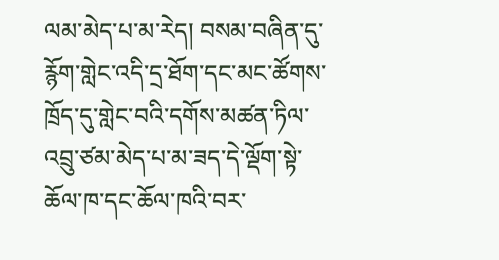ལམ་མེད་པ་མ་རེད། བསམ་བཞིན་དུ་རྙོག་གླེང་འདི་དྲ་ཐོག་དང་མང་ཚོགས་ཁྲོད་དུ་གླེང་བའི་དགོས་མཚན་ཏིལ་འབྲུ་ཙམ་མེད་པ་མ་ཟད་དེ་ལྡོག་སྟེ་ཆོལ་ཁ་དང་ཆོལ་ཁའི་བར་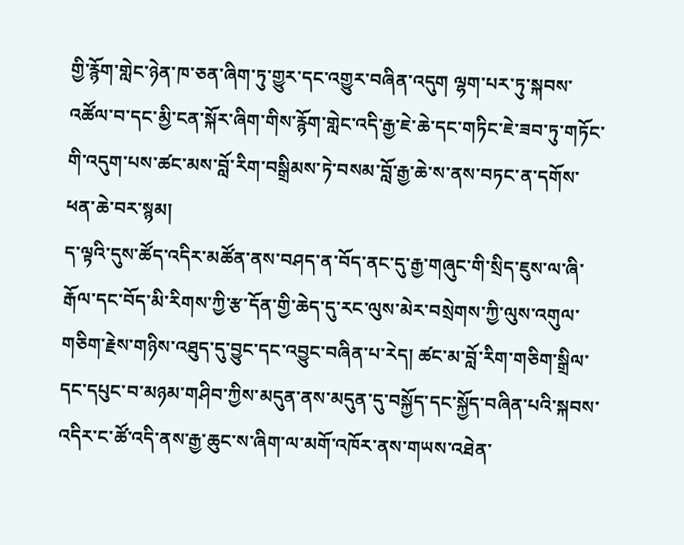གྱི་རྙོག་གླེང་ཉེན་ཁ་ཅན་ཞིག་ཏུ་གྱུར་དང་འགྱུར་བཞིན་འདུག ལྷག་པར་ཏུ་སྐབས་འཚོལ་བ་དང་མྱི་ངན་སྐོར་ཞིག་གིས་རྙོག་གླེང་འདི་རྒྱ་ཇེ་ཆེ་དང་གཏིང་ཇེ་ཟབ་ཏུ་གཏོང་གི་འདུག་པས་ཚང་མས་བློ་རིག་བསྒྲིམས་ཏེ་བསམ་བློ་རྒྱ་ཆེ་ས་ནས་བཏང་ན་དགོས་ཕན་ཆེ་བར་སྙམ།
ད་ལྟའི་དུས་ཚོད་འདིར་མཚོན་ནས་བཤད་ན་བོད་ནང་དུ་རྒྱ་གཞུང་གི་སྲིད་ཇུས་ལ་ཞི་རྒོལ་དང་བོད་མི་རིགས་ཀྱི་རྩ་དོན་གྱི་ཆེད་དུ་རང་ལུས་མེར་བསྲེགས་ཀྱི་ལུས་འགུལ་གཅིག་རྗེས་གཉིས་འཐུད་དུ་བྱུང་དང་འབྱུང་བཞིན་པ་རེད། ཚང་མ་བློ་རིག་གཅིག་སྒྲིལ་དང་དཔུང་བ་མཉམ་གཤིབ་ཀྱིས་མདུན་ནས་མདུན་དུ་བསྐྱོད་དང་སྐྱོད་བཞིན་པའི་སྐབས་འདིར་ང་ཚོ་འདི་ནས་རྒྱ་ཆུང་ས་ཞིག་ལ་མགོ་འཁོར་ནས་གཡས་འཐེན་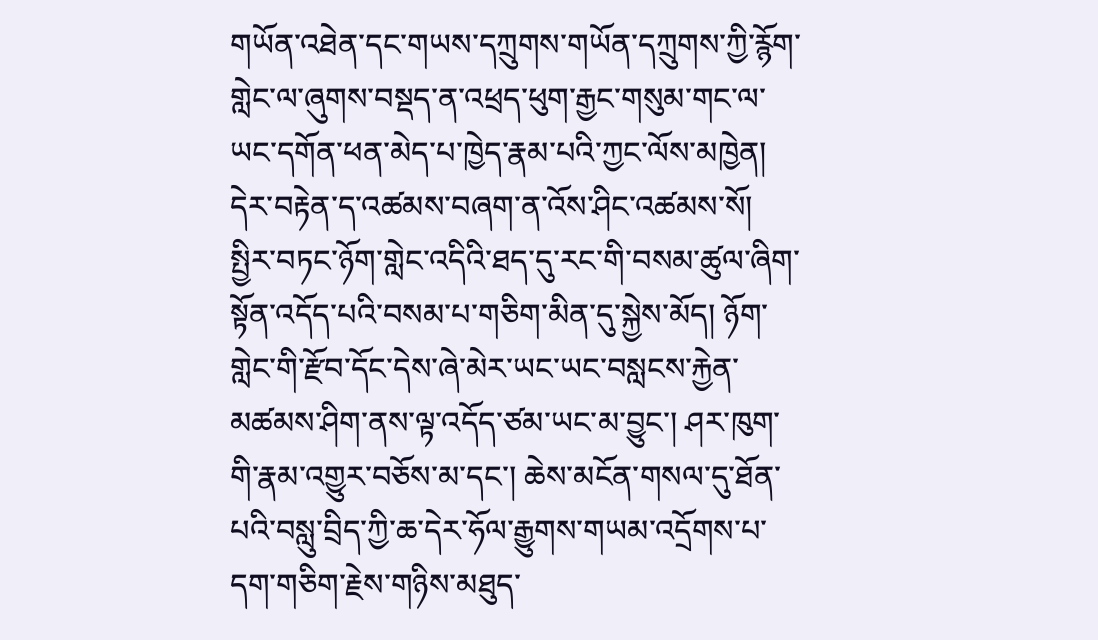གཡོན་འཐེན་དང་གཡས་དཀྲུགས་གཡོན་དཀྲུགས་ཀྱི་རྙོག་གླེང་ལ་ཞུགས་བསྡད་ན་འཕྲད་ཕུག་རྒྱང་གསུམ་གང་ལ་ཡང་དགོན་ཕན་མེད་པ་ཁྱེད་རྣམ་པའི་ཀྱང་ལོས་མཁྱེན། དེར་བརྟེན་ད་འཚམས་བཞག་ན་འོས་ཤིང་འཚམས་སོ།
སྤྱིར་བཏང་ཉོག་གླེང་འདིའི་ཐད་དུ་རང་གི་བསམ་ཚུལ་ཞིག་སྟོན་འདོད་པའི་བསམ་པ་གཅིག་མིན་དུ་སྐྱེས་མོད། ཉོག་གླེང་གི་རྫོབ་དོང་དེས་ཞེ་མེར་ཡང་ཡང་བསླངས་རྐྱེན་མཚམས་ཤིག་ནས་ལྟ་འདོད་ཙམ་ཡང་མ་བྱུང་། ཤར་ཁུག་གི་རྣམ་འགྱུར་བཅོས་མ་དང་། ཆེས་མངོན་གསལ་དུ་ཐོན་པའི་བསླུ་བྲིད་ཀྱི་ཆ་དེར་ཧོལ་རྒྱུགས་གཡམ་འདྲོགས་པ་དག་གཅིག་རྗེས་གཉིས་མཐུད་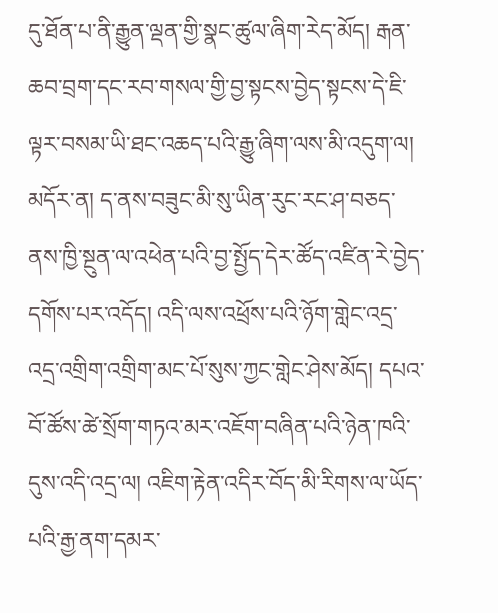དུ་ཐོན་པ་ནི་རྒྱུན་ལྡན་གྱི་སྣང་ཚུལ་ཞིག་རེད་མོད། རྒན་ཆབ་བྲག་དང་རབ་གསལ་གྱི་བྱ་སྟངས་བྱེད་སྟངས་དེ་ཇི་ལྟར་བསམ་ཡི་ཐང་འཆད་པའི་རྒྱུ་ཞིག་ལས་མི་འདུག་ལ། མདོར་ན། ད་ནས་བཟུང་མི་སུ་ཡིན་རུང་རང་ཤ་བཅད་ནས་ཁྱི་སྔུན་ལ་འཕེན་པའི་བྱ་སྤྱོད་དེར་ཚོད་འཛིན་རེ་བྱེད་དགོས་པར་འདོད། འདི་ལས་འཕྲོས་པའི་ཉོག་གླེང་འདྲ་འདྲ་འགྲིག་འགྲིག་མང་པོ་སུས་ཀྱང་གླེང་ཤེས་མོད། དཔའ་བོ་ཚོས་ཚེ་སྲོག་གཏའ་མར་འཇོག་བཞིན་པའི་ཉེན་ཁའི་དུས་འདི་འདྲ་ལ། འཇིག་རྟེན་འདིར་བོད་མི་རིགས་ལ་ཡོད་པའི་རྒྱ་ནག་དམར་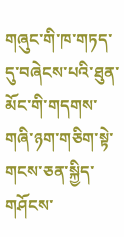གཞུང་གི་ཁ་གཏད་དུ་བཞེངས་པའི་ཐུན་མོང་གི་གདགས་གཞི་ཉག་གཅིག་སྟེ་གངས་ཅན་སྐྱིད་གཤོངས་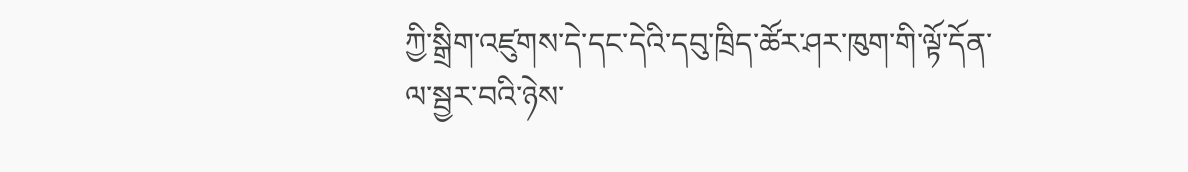ཀྱི་སྒྲིག་འཛུགས་དེ་དང་དེའི་དབུ་ཁྲིད་ཚོར་ཤར་ཁུག་གི་ལྟོ་དོན་ལ་སྦྱར་བའི་ཉེས་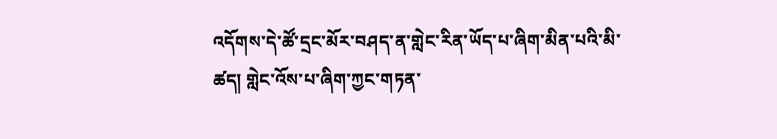འདོགས་དེ་ཚོ་དྲང་མོར་བཤད་ན་གླེང་རིན་ཡོད་པ་ཞིག་མིན་པའི་མི་ཚད། གླེང་འོས་པ་ཞིག་ཀྱང་གཏན་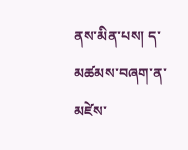ནས་མིན་པས། ད་མཚམས་བཞག་ན་མཛེས་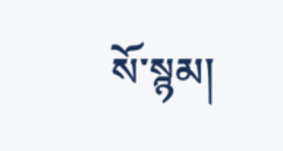སོ་སྙམ།